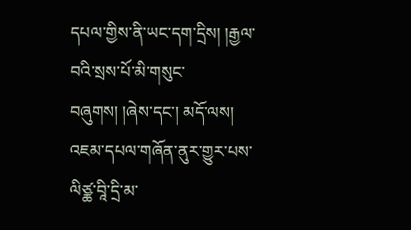དཔལ་གྱིས་ནི་ཡང་དག་དྲིས། །རྒྱལ་བའི་སྲས་པོ་མི་གསུང་བཞུགས། །ཞེས་དང་། མདོ་ལས། འཇམ་དཔལ་གཞོན་ནུར་གྱུར་པས་ལིཙྪ་བཱི་དྲི་མ་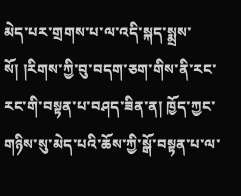མེད་པར་གྲགས་པ་ལ་འདི་སྐད་སྨྲས་སོ། །རིགས་ཀྱི་བུ་བདག་ཅག་གིས་ནི་རང་རང་གི་བསྟན་པ་བཤད་ཟིན་ན། ཁྱོད་ཀྱང་གཉིས་སུ་མེད་པའི་ཆོས་ཀྱི་སྒོ་བསྟན་པ་ལ་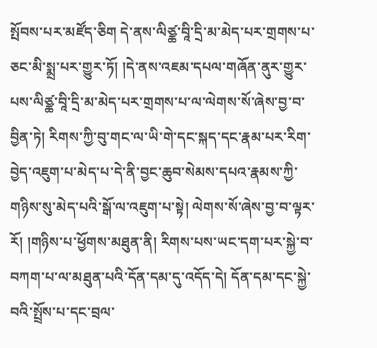སྤོབས་པར་མཛོད་ཅིག དེ་ནས་ལིཙྪ་བཱི་དྲི་མ་མེད་པར་གྲགས་པ་ཅང་མི་སྨྲ་པར་གྱུར་ཏོ། །དེ་ནས་འཇམ་དཔལ་གཞོན་ནུར་གྱུར་པས་ལིཙྪ་བཱི་དྲི་མ་མེད་པར་གྲགས་པ་ལ་ལེགས་སོ་ཞེས་བྱ་བ་བྱིན་ཏེ། རིགས་ཀྱི་བུ་གང་ལ་ཡི་གེ་དང་སྐད་དང་རྣམ་པར་རིག་བྱེད་འཇུག་པ་མེད་པ་དེ་ནི་བྱང་ཆུབ་སེམས་དཔའ་རྣམས་ཀྱི་གཉིས་སུ་མེད་པའི་སྒོ་ལ་འཇུག་པ་སྟེ། ལེགས་སོ་ཞེས་བྱ་བ་ལྟར་རོ། །གཉིས་པ་ཕྱོགས་མཐུན་ནི། རིགས་པས་ཡང་དག་པར་སྐྱེ་བ་བཀག་པ་ལ་མཐུན་པའི་དོན་དམ་དུ་འདོད་དེ། དོན་དམ་དང་སྐྱེ་བའི་སྤྲོས་པ་དང་བྲལ་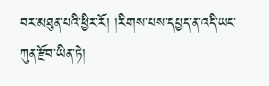བར་མཐུན་པའི་ཕྱིར་རོ། །རིགས་པས་དཔྱད་ན་འདི་ཡང་ཀུན་རྫོབ་ཡིན་ཏེ།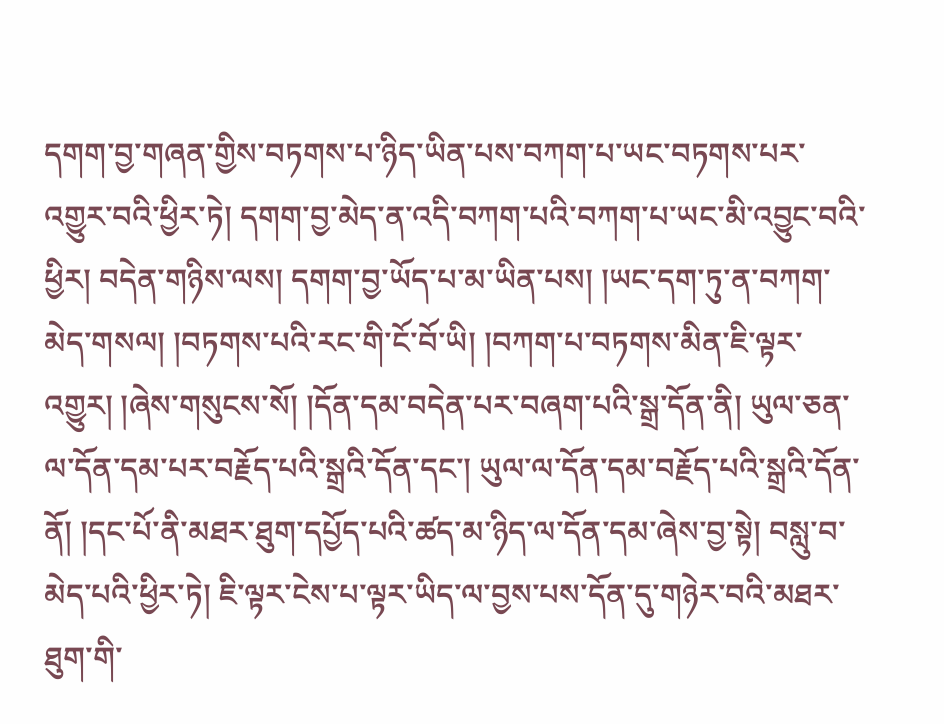དགག་བྱ་གཞན་གྱིས་བཏགས་པ་ཉིད་ཡིན་པས་བཀག་པ་ཡང་བཏགས་པར་འགྱུར་བའི་ཕྱིར་ཏེ། དགག་བྱ་མེད་ན་འདི་བཀག་པའི་བཀག་པ་ཡང་མི་འབྱུང་བའི་ཕྱིར། བདེན་གཉིས་ལས། དགག་བྱ་ཡོད་པ་མ་ཡིན་པས། །ཡང་དག་ཏུ་ན་བཀག་མེད་གསལ། །བཏགས་པའི་རང་གི་ངོ་བོ་ཡི། །བཀག་པ་བཏགས་མིན་ཇི་ལྟར་འགྱུར། །ཞེས་གསུངས་སོ། །དོན་དམ་བདེན་པར་བཞག་པའི་སྒྲ་དོན་ནི། ཡུལ་ཅན་ལ་དོན་དམ་པར་བརྗོད་པའི་སྒྲའི་དོན་དང་། ཡུལ་ལ་དོན་དམ་བརྗོད་པའི་སྒྲའི་དོན་ནོ། །དང་པོ་ནི་མཐར་ཐུག་དཔྱོད་པའི་ཚད་མ་ཉིད་ལ་དོན་དམ་ཞེས་བྱ་སྟེ། བསླུ་བ་མེད་པའི་ཕྱིར་ཏེ། ཇི་ལྟར་ངེས་པ་ལྟར་ཡིད་ལ་བྱས་པས་དོན་དུ་གཉེར་བའི་མཐར་ཐུག་གི་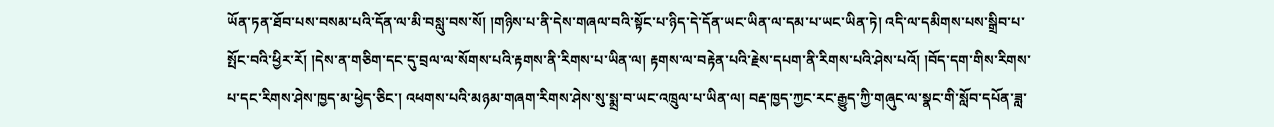ཡོན་ཏན་ཐོབ་པས་བསམ་པའི་དོན་ལ་མི་བསླུ་བས་སོ། །གཉིས་པ་ནི་དེས་གཞལ་བའི་སྟོང་པ་ཉིད་དེ་དོན་ཡང་ཡིན་ལ་དམ་པ་ཡང་ཡིན་ཏེ། འདི་ལ་དམིགས་པས་སྒྲིབ་པ་སྤོང་བའི་ཕྱིར་རོ། །དེས་ན་གཅིག་དང་དུ་བྲལ་ལ་སོགས་པའི་རྟགས་ནི་རིགས་པ་ཡིན་ལ། རྟགས་ལ་བརྟེན་པའི་རྗེས་དཔག་ནི་རིགས་པའི་ཤེས་པའོ། །བོད་དག་གིས་རིགས་པ་དང་རིགས་ཤེས་ཁྱད་མ་ཕྱེད་ཅིང་། འཕགས་པའི་མཉམ་གཞག་རིགས་ཤེས་སུ་སྨྲ་བ་ཡང་འཁྲུལ་པ་ཡིན་ལ། བརྡ་ཁྱད་ཀྱང་རང་རྒྱུད་ཀྱི་གཞུང་ལ་སྣང་གི་སློབ་དཔོན་ཟླ་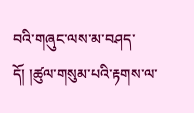བའི་གཞུང་ལས་མ་བཤད་དོ། །ཚུལ་གསུམ་པའི་རྟགས་ལ་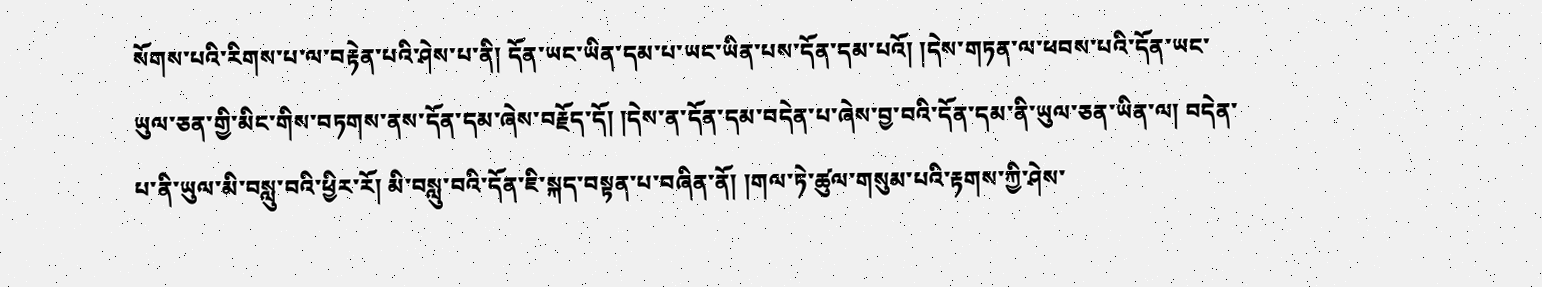སོགས་པའི་རིགས་པ་ལ་བརྟེན་པའི་ཤེས་པ་ནི། དོན་ཡང་ཡིན་དམ་པ་ཡང་ཡིན་པས་དོན་དམ་པའོ། །དེས་གཏན་ལ་ཕབས་པའི་དོན་ཡང་ཡུལ་ཅན་གྱི་མིང་གིས་བཏགས་ནས་དོན་དམ་ཞེས་བརྗོད་དོ། །དེས་ན་དོན་དམ་བདེན་པ་ཞེས་བྱ་བའི་དོན་དམ་ནི་ཡུལ་ཅན་ཡིན་ལ། བདེན་པ་ནི་ཡུལ་མི་བསླུ་བའི་ཕྱིར་རོ། མི་བསླུ་བའི་དོན་ཇི་སྐད་བསྟན་པ་བཞིན་ནོ། །གལ་ཏེ་ཚུལ་གསུམ་པའི་རྟགས་ཀྱི་ཤེས་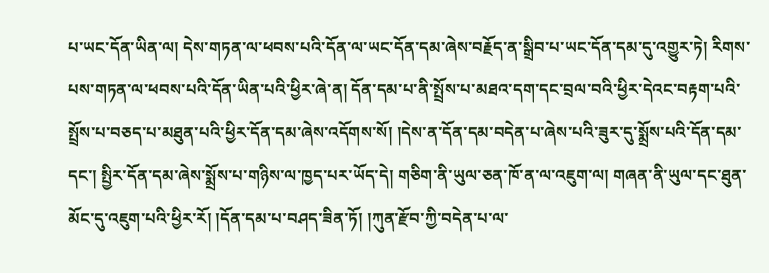པ་ཡང་དོན་ཡིན་ལ། དེས་གཏན་ལ་ཕབས་པའི་དོན་ལ་ཡང་དོན་དམ་ཞེས་བརྗོད་ན་སྒྲིབ་པ་ཡང་དོན་དམ་དུ་འགྱུར་ཏེ། རིགས་པས་གཏན་ལ་ཕབས་པའི་དོན་ཡིན་པའི་ཕྱིར་ཞེ་ན། དོན་དམ་པ་ནི་སྤྲོས་པ་མཐའ་དག་དང་བྲལ་བའི་ཕྱིར་དེའང་བརྟག་པའི་སྤྲོས་པ་བཅད་པ་མཐུན་པའི་ཕྱིར་དོན་དམ་ཞེས་འདོགས་སོ། །དེས་ན་དོན་དམ་བདེན་པ་ཞེས་པའི་ཟུར་དུ་སྨྲོས་པའི་དོན་དམ་དང་། སྤྱིར་དོན་དམ་ཞེས་སྨྲོས་པ་གཉིས་ལ་ཁྱད་པར་ཡོད་དེ། གཅིག་ནི་ཡུལ་ཅན་ཁོ་ན་ལ་འཇུག་ལ། གཞན་ནི་ཡུལ་དང་ཐུན་མོང་དུ་འཇུག་པའི་ཕྱིར་རོ། །དོན་དམ་པ་བཤད་ཟིན་ཏོ། །ཀུན་རྫོབ་ཀྱི་བདེན་པ་ལ་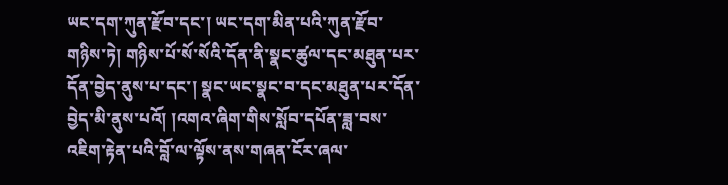ཡང་དག་ཀུན་རྫོབ་དང་། ཡང་དག་མིན་པའི་ཀུན་རྫོབ་གཉིས་ཏེ། གཉིས་པོ་སོ་སོའི་དོན་ནི་སྣང་ཚུལ་དང་མཐུན་པར་དོན་བྱེད་ནུས་པ་དང་། སྣང་ཡང་སྣང་བ་དང་མཐུན་པར་དོན་བྱེད་མི་ནུས་པའོ། །འགའ་ཞིག་གིས་སློབ་དཔོན་ཟླ་བས་འཇིག་རྟེན་པའི་བློ་ལ་ལྟོས་ནས་གཞན་ངོར་ཞལ་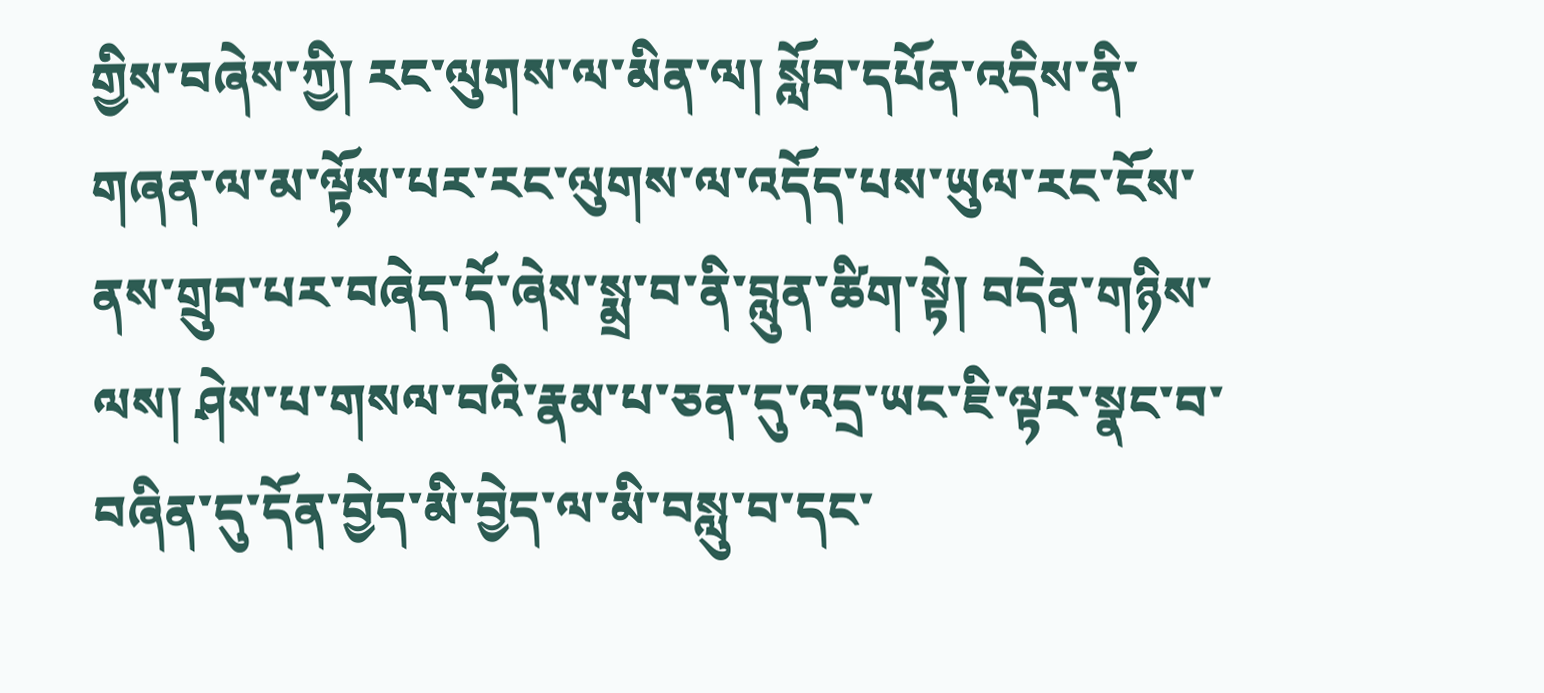གྱིས་བཞེས་ཀྱི། རང་ལུགས་ལ་མིན་ལ། སློབ་དཔོན་འདིས་ནི་གཞན་ལ་མ་ལྟོས་པར་རང་ལུགས་ལ་འདོད་པས་ཡུལ་རང་ངོས་ནས་གྲུབ་པར་བཞེད་དོ་ཞེས་སྨྲ་བ་ནི་བླུན་ཚིག་སྟེ། བདེན་གཉིས་ལས། ཤེས་པ་གསལ་བའི་རྣམ་པ་ཅན་དུ་འདྲ་ཡང་ཇི་ལྟར་སྣང་བ་བཞིན་དུ་དོན་བྱེད་མི་བྱེད་ལ་མི་བསླུ་བ་དང་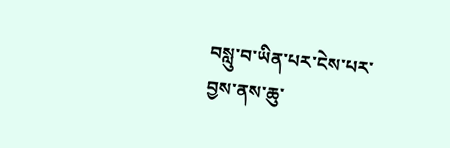བསླུ་བ་ཡིན་པར་ངེས་པར་བྱས་ནས་ཆུ་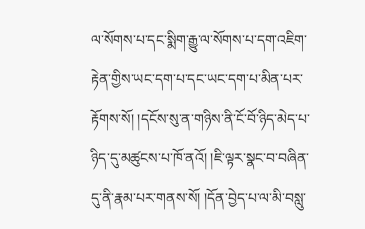ལ་སོགས་པ་དང་སྨིག་རྒྱུ་ལ་སོགས་པ་དག་འཇིག་རྟེན་གྱིས་ཡང་དག་པ་དང་ཡང་དག་པ་མིན་པར་རྟོགས་སོ། །དངོས་སུ་ན་གཉིས་ནི་ངོ་བོ་ཉིད་མེད་པ་ཉིད་དུ་མཚུངས་པ་ཁོ་ནའོ། །ཇི་ལྟར་སྣང་བ་བཞིན་དུ་ནི་རྣམ་པར་གནས་སོ། །དོན་བྱེད་པ་ལ་མི་བསླུ་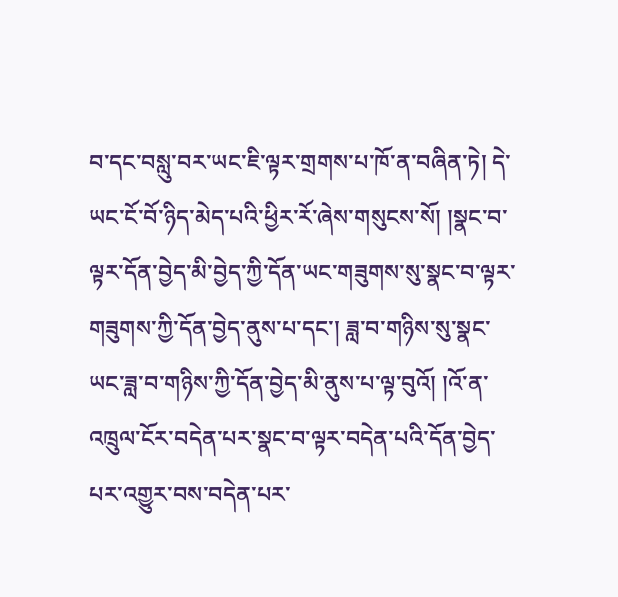བ་དང་བསླུ་བར་ཡང་ཇི་ལྟར་གྲགས་པ་ཁོ་ན་བཞིན་ཏེ། དེ་ཡང་ངོ་བོ་ཉིད་མེད་པའི་ཕྱིར་རོ་ཞེས་གསུངས་སོ། །སྣང་བ་ལྟར་དོན་བྱེད་མི་བྱེད་ཀྱི་དོན་ཡང་གཟུགས་སུ་སྣང་བ་ལྟར་གཟུགས་ཀྱི་དོན་བྱེད་ནུས་པ་དང་། ཟླ་བ་གཉིས་སུ་སྣང་ཡང་ཟླ་བ་གཉིས་ཀྱི་དོན་བྱེད་མི་ནུས་པ་ལྟ་བུའོ། །འོ་ན་འཁྲུལ་ངོར་བདེན་པར་སྣང་བ་ལྟར་བདེན་པའི་དོན་བྱེད་པར་འགྱུར་བས་བདེན་པར་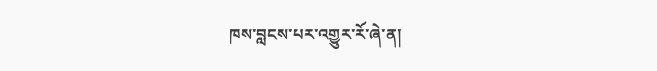ཁས་བླངས་པར་འགྱུར་རོ་ཞེ་ན།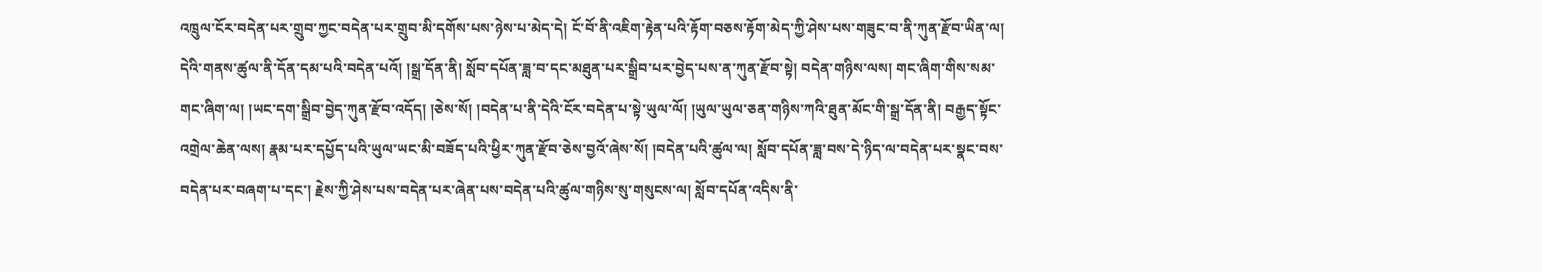འཁྲུལ་ངོར་བདེན་པར་གྲུབ་ཀྱང་བདེན་པར་གྲུབ་མི་དགོས་པས་ཉེས་པ་མེད་དེ། ངོ་བོ་ནི་འཇིག་རྟེན་པའི་རྟོག་བཅས་རྟོག་མེད་ཀྱི་ཤེས་པས་གཟུང་བ་ནི་ཀུན་རྫོབ་ཡིན་ལ། དེའི་གནས་ཚུལ་ནི་དོན་དམ་པའི་བདེན་པའོ། །སྒྲ་དོན་ནི། སློབ་དཔོན་ཟླ་བ་དང་མཐུན་པར་སྒྲིབ་པར་བྱེད་པས་ན་ཀུན་རྫོབ་སྟེ། བདེན་གཉིས་ལས། གང་ཞིག་གིས་སམ་གང་ཞིག་ལ། །ཡང་དག་སྒྲིབ་བྱེད་ཀུན་རྫོབ་འདོད། །ཅེས་སོ། །བདེན་པ་ནི་དེའི་ངོར་བདེན་པ་སྟེ་ཡུལ་ལོ། །ཡུལ་ཡུལ་ཅན་གཉིས་ཀའི་ཐུན་མོང་གི་སྒྲ་དོན་ནི། བརྒྱད་སྟོང་འགྲེལ་ཆེན་ལས། རྣམ་པར་དཔྱོད་པའི་ཡུལ་ཡང་མི་བཟོད་པའི་ཕྱིར་ཀུན་རྫོབ་ཅེས་བྱའོ་ཞེས་སོ། །བདེན་པའི་ཚུལ་ལ། སློབ་དཔོན་ཟླ་བས་དེ་ཉིད་ལ་བདེན་པར་སྣང་བས་བདེན་པར་བཞག་པ་དང་། རྗེས་ཀྱི་ཤེས་པས་བདེན་པར་ཞེན་པས་བདེན་པའི་ཚུལ་གཉིས་སུ་གསུངས་ལ། སློབ་དཔོན་འདིས་ནི་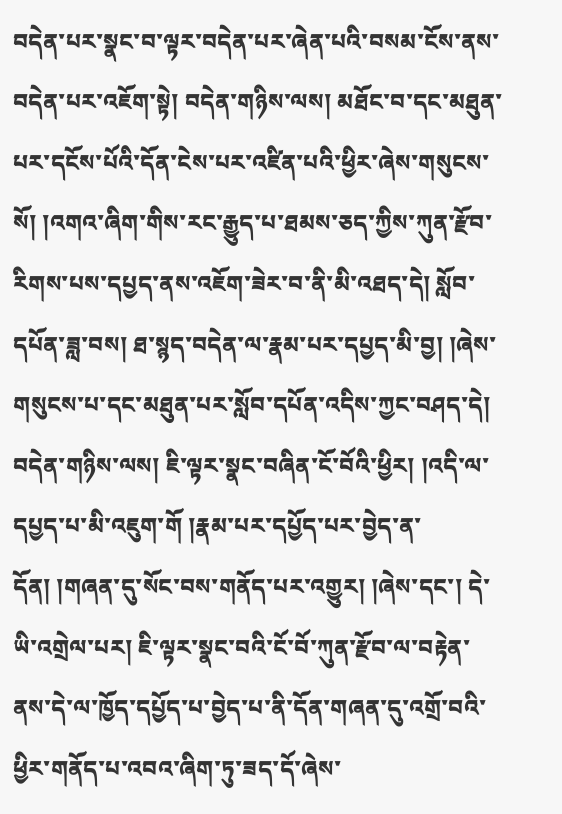བདེན་པར་སྣང་བ་ལྟར་བདེན་པར་ཞེན་པའི་བསམ་ངོས་ནས་བདེན་པར་འཇོག་སྟེ། བདེན་གཉིས་ལས། མཐོང་བ་དང་མཐུན་པར་དངོས་པོའི་དོན་ངེས་པར་འཛིན་པའི་ཕྱིར་ཞེས་གསུངས་སོ། །འགའ་ཞིག་གིས་རང་རྒྱུད་པ་ཐམས་ཅད་ཀྱིས་ཀུན་རྫོབ་རིགས་པས་དཔྱད་ནས་འཇོག་ཟེར་བ་ནི་མི་འཐད་དེ། སློབ་དཔོན་ཟླ་བས། ཐ་སྙད་བདེན་ལ་རྣམ་པར་དཔྱད་མི་བྱ། །ཞེས་གསུངས་པ་དང་མཐུན་པར་སློབ་དཔོན་འདིས་ཀྱང་བཤད་དེ། བདེན་གཉིས་ལས། ཇི་ལྟར་སྣང་བཞིན་ངོ་བོའི་ཕྱིར། །འདི་ལ་དཔྱད་པ་མི་འཇུག་གོ །རྣམ་པར་དཔྱོད་པར་བྱེད་ན་དོན། །གཞན་དུ་སོང་བས་གནོད་པར་འགྱུར། །ཞེས་དང་། དེ་ཡི་འགྲེལ་པར། ཇི་ལྟར་སྣང་བའི་ངོ་བོ་ཀུན་རྫོབ་ལ་བརྟེན་ནས་དེ་ལ་ཁྱོད་དཔྱོད་པ་བྱེད་པ་ནི་དོན་གཞན་དུ་འགྲོ་བའི་ཕྱིར་གནོད་པ་འབའ་ཞིག་ཏུ་ཟད་དོ་ཞེས་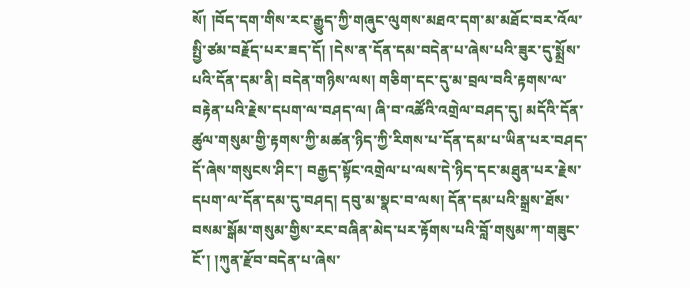སོ། །བོད་དག་གིས་རང་རྒྱུད་ཀྱི་གཞུང་ལུགས་མཐའ་དག་མ་མཐོང་བར་འོལ་སྤྱི་ཙམ་བརྗོད་པར་ཟད་དོ། །དེས་ན་དོན་དམ་བདེན་པ་ཞེས་པའི་ཟུར་དུ་སྨྲོས་པའི་དོན་དམ་ནི། བདེན་གཉིས་ལས། གཅིག་དང་དུ་མ་བྲལ་བའི་རྟགས་ལ་བརྟེན་པའི་རྗེས་དཔག་ལ་བཤད་ལ། ཞི་བ་འཚོའི་འགྲེལ་བཤད་དུ། མདོའི་དོན་ཚུལ་གསུམ་གྱི་རྟགས་ཀྱི་མཚན་ཉིད་ཀྱི་རིགས་པ་དོན་དམ་པ་ཡིན་པར་བཤད་དོ་ཞེས་གསུངས་ཤིང་། བརྒྱད་སྟོང་འགྲེལ་པ་ལས་དེ་ཉིད་དང་མཐུན་པར་རྗེས་དཔག་ལ་དོན་དམ་དུ་བཤད། དབུ་མ་སྣང་བ་ལས། དོན་དམ་པའི་སྒྲས་ཐོས་བསམ་སྒོམ་གསུམ་གྱིས་རང་བཞིན་མེད་པར་རྟོགས་པའི་བློ་གསུམ་ཀ་གཟུང་ངོ་། །ཀུན་རྫོབ་བདེན་པ་ཞེས་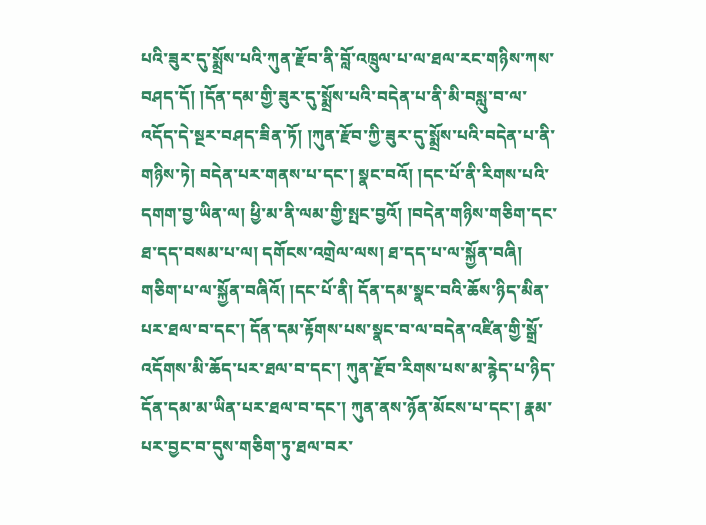པའི་ཟུར་དུ་སྨྲོས་པའི་ཀུན་རྫོབ་ནི་བློ་འཁྲུལ་པ་ལ་ཐལ་རང་གཉིས་ཀས་བཤད་དོ། །དོན་དམ་གྱི་ཟུར་དུ་སྨྲོས་པའི་བདེན་པ་ནི་མི་བསླུ་བ་ལ་འདོད་དེ་སྔར་བཤད་ཟིན་ཏོ། །ཀུན་རྫོབ་ཀྱི་ཟུར་དུ་སྨྲོས་པའི་བདེན་པ་ནི་གཉིས་ཏེ། བདེན་པར་གནས་པ་དང་། སྣང་བའོ། །དང་པོ་ནི་རིགས་པའི་དགག་བྱ་ཡིན་ལ། ཕྱི་མ་ནི་ལམ་གྱི་སྤང་བྱའོ། །བདེན་གཉིས་གཅིག་དང་ཐ་དད་བསམ་པ་ལ། དགོངས་འགྲེལ་ལས། ཐ་དད་པ་ལ་སྐྱོན་བཞི། གཅིག་པ་ལ་སྐྱོན་བཞིའོ། །དང་པོ་ནི། དོན་དམ་སྣང་བའི་ཆོས་ཉིད་མིན་པར་ཐལ་བ་དང་། དོན་དམ་རྟོགས་པས་སྣང་བ་ལ་བདེན་འཛིན་གྱི་སྒྲོ་འདོགས་མི་ཆོད་པར་ཐལ་བ་དང་། ཀུན་རྫོབ་རིགས་པས་མ་རྙེད་པ་ཉིད་དོན་དམ་མ་ཡིན་པར་ཐལ་བ་དང་། ཀུན་ནས་ཉོན་མོངས་པ་དང་། རྣམ་པར་བྱང་བ་དུས་གཅིག་ཏུ་ཐལ་བར་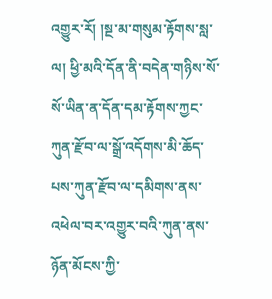འགྱུར་རོ། །སྔ་མ་གསུམ་རྟོགས་སླ་ལ། ཕྱི་མའི་དོན་ནི་བདེན་གཉིས་སོ་སོ་ཡིན་ན་དོན་དམ་རྟོགས་ཀྱང་ཀུན་རྫོབ་ལ་སྒྲོ་འདོགས་མི་ཆོད་པས་ཀུན་རྫོབ་ལ་དམིགས་ནས་འཕེལ་བར་འགྱུར་བའི་ཀུན་ནས་ཉོན་མོངས་ཀྱི་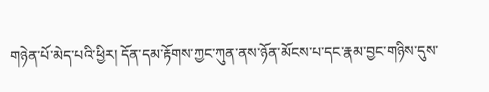གཉེན་པོ་མེད་པའི་ཕྱིར། དོན་དམ་རྟོགས་ཀྱང་ཀུན་ནས་ཉོན་མོངས་པ་དང་རྣམ་བྱང་གཉིས་དུས་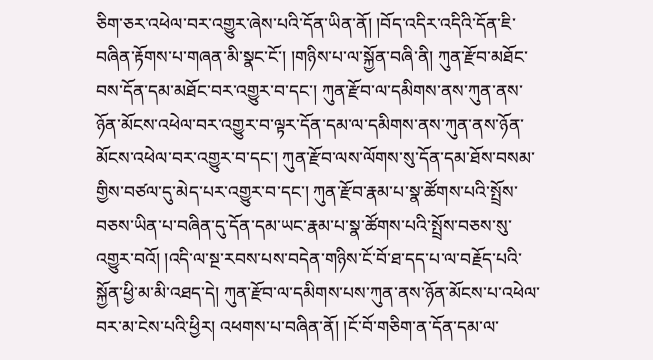ཅིག་ཅར་འཕེལ་བར་འགྱུར་ཞེས་པའི་དོན་ཡིན་ནོ། །བོད་འདིར་འདིའི་དོན་ཇི་བཞིན་རྟོགས་པ་གཞན་མི་སྣང་ངོ་། །གཉིས་པ་ལ་སྐྱོན་བཞི་ནི། ཀུན་རྫོབ་མཐོང་བས་དོན་དམ་མཐོང་བར་འགྱུར་བ་དང་། ཀུན་རྫོབ་ལ་དམིགས་ནས་ཀུན་ནས་ཉོན་མོངས་འཕེལ་བར་འགྱུར་བ་ལྟར་དོན་དམ་ལ་དམིགས་ནས་ཀུན་ནས་ཉོན་མོངས་འཕེལ་བར་འགྱུར་བ་དང་། ཀུན་རྫོབ་ལས་ལོགས་སུ་དོན་དམ་ཐོས་བསམ་གྱིས་བཙལ་དུ་མེད་པར་འགྱུར་བ་དང་། ཀུན་རྫོབ་རྣམ་པ་སྣ་ཚོགས་པའི་སྤྲོས་བཅས་ཡིན་པ་བཞིན་དུ་དོན་དམ་ཡང་རྣམ་པ་སྣ་ཚོགས་པའི་སྤྲོས་བཅས་སུ་འགྱུར་བའོ། །འདི་ལ་སྔ་རབས་པས་བདེན་གཉིས་ངོ་བོ་ཐ་དད་པ་ལ་བརྗོད་པའི་སྐྱོན་ཕྱི་མ་མི་འཐད་དེ། ཀུན་རྫོབ་ལ་དམིགས་པས་ཀུན་ནས་ཉོན་མོངས་པ་འཕེལ་བར་མ་ངེས་པའི་ཕྱིར། འཕགས་པ་བཞིན་ནོ། །ངོ་བོ་གཅིག་ན་དོན་དམ་ལ་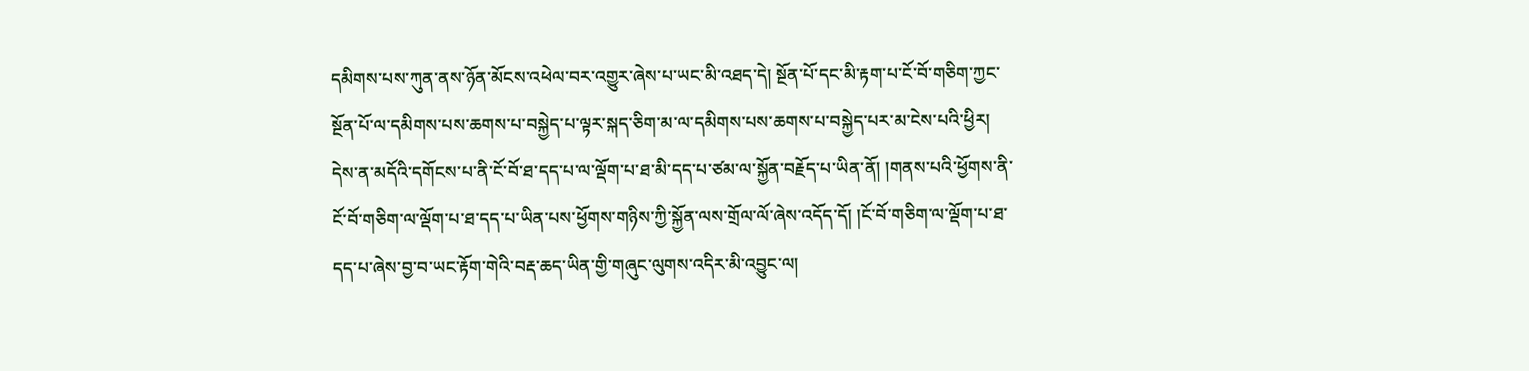དམིགས་པས་ཀུན་ནས་ཉོན་མོངས་འཕེལ་བར་འགྱུར་ཞེས་པ་ཡང་མི་འཐད་དེ། སྔོན་པོ་དང་མི་རྟག་པ་ངོ་བོ་གཅིག་ཀྱང་སྔོན་པོ་ལ་དམིགས་པས་ཆགས་པ་བསྐྱེད་པ་ལྟར་སྐད་ཅིག་མ་ལ་དམིགས་པས་ཆགས་པ་བསྐྱེད་པར་མ་ངེས་པའི་ཕྱིར། དེས་ན་མདོའི་དགོངས་པ་ནི་ངོ་བོ་ཐ་དད་པ་ལ་ལྡོག་པ་ཐ་མི་དད་པ་ཙམ་ལ་སྐྱོན་བརྗོད་པ་ཡིན་ནོ། །གནས་པའི་ཕྱོགས་ནི་ངོ་བོ་གཅིག་ལ་ལྡོག་པ་ཐ་དད་པ་ཡིན་པས་ཕྱོགས་གཉིས་ཀྱི་སྐྱོན་ལས་གྲོལ་ལོ་ཞེས་འདོད་དོ། །ངོ་བོ་གཅིག་ལ་ལྡོག་པ་ཐ་དད་པ་ཞེས་བྱ་བ་ཡང་རྟོག་གེའི་བརྡ་ཆད་ཡིན་གྱི་གཞུང་ལུགས་འདིར་མི་འབྱུང་ལ།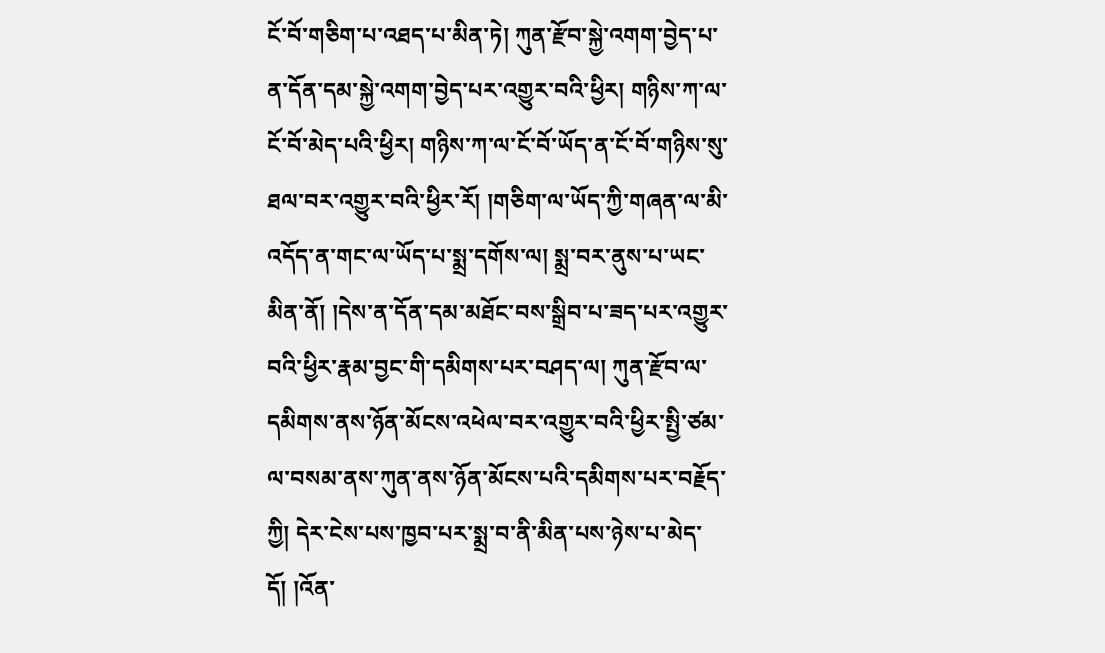ངོ་བོ་གཅིག་པ་འཐད་པ་མིན་ཏེ། ཀུན་རྫོབ་སྐྱེ་འགག་བྱེད་པ་ན་དོན་དམ་སྐྱེ་འགག་བྱེད་པར་འགྱུར་བའི་ཕྱིར། གཉིས་ཀ་ལ་ངོ་བོ་མེད་པའི་ཕྱིར། གཉིས་ཀ་ལ་ངོ་བོ་ཡོད་ན་ངོ་བོ་གཉིས་སུ་ཐལ་བར་འགྱུར་བའི་ཕྱིར་རོ། །གཅིག་ལ་ཡོད་ཀྱི་གཞན་ལ་མི་འདོད་ན་གང་ལ་ཡོད་པ་སྨྲ་དགོས་ལ། སྨྲ་བར་ནུས་པ་ཡང་མིན་ནོ། །དེས་ན་དོན་དམ་མཐོང་བས་སྒྲིབ་པ་ཟད་པར་འགྱུར་བའི་ཕྱིར་རྣམ་བྱང་གི་དམིགས་པར་བཤད་ལ། ཀུན་རྫོབ་ལ་དམིགས་ནས་ཉོན་མོངས་འཕེལ་བར་འགྱུར་བའི་ཕྱིར་སྤྱི་ཙམ་ལ་བསམ་ནས་ཀུན་ནས་ཉོན་མོངས་པའི་དམིགས་པར་བརྗོད་ཀྱི། དེར་ངེས་པས་ཁྱབ་པར་སྨྲ་བ་ནི་མིན་པས་ཉེས་པ་མེད་དོ། །འོན་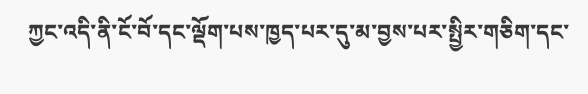ཀྱང་འདི་ནི་ངོ་བོ་དང་ལྡོག་པས་ཁྱད་པར་དུ་མ་བྱས་པར་སྤྱིར་གཅིག་དང་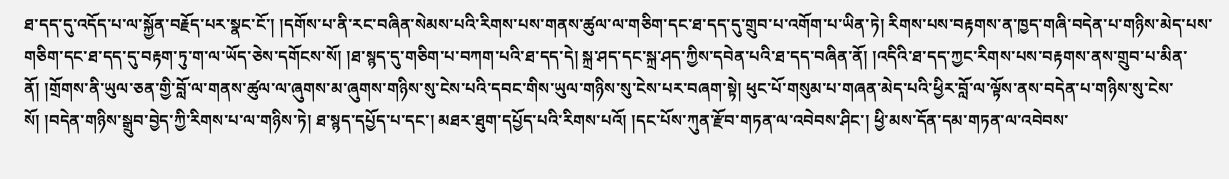ཐ་དད་དུ་འདོད་པ་ལ་སྐྱོན་བརྗོད་པར་སྣང་ངོ་། །དགོས་པ་ནི་རང་བཞིན་སེམས་པའི་རིགས་པས་གནས་ཚུལ་ལ་གཅིག་དང་ཐ་དད་དུ་གྲུབ་པ་འགོག་པ་ཡིན་ཏེ། རིགས་པས་བརྟགས་ན་ཁྱད་གཞི་བདེན་པ་གཉིས་མེད་པས་གཅིག་དང་ཐ་དད་དུ་བརྟག་ཏུ་ག་ལ་ཡོད་ཅེས་དགོངས་སོ། །ཐ་སྙད་དུ་གཅིག་པ་བཀག་པའི་ཐ་དད་དེ། སྐྲ་ཤད་དང་སྐྲ་ཤད་ཀྱིས་དབེན་པའི་ཐ་དད་བཞིན་ནོ། །འདིའི་ཐ་དད་ཀྱང་རིགས་པས་བརྟགས་ནས་གྲུབ་པ་མིན་ནོ། །གྲོགས་ནི་ཡུལ་ཅན་གྱི་བློ་ལ་གནས་ཚུལ་ལ་ཞུགས་མ་ཞུགས་གཉིས་སུ་ངེས་པའི་དབང་གིས་ཡུལ་གཉིས་སུ་ངེས་པར་བཞག་སྟེ། ཕུང་པོ་གསུམ་པ་གཞན་མེད་པའི་ཕྱིར་བློ་ལ་ལྟོས་ནས་བདེན་པ་གཉིས་སུ་ངེས་སོ། །བདེན་གཉིས་སྒྲུབ་བྱེད་ཀྱི་རིགས་པ་ལ་གཉིས་ཏེ། ཐ་སྙད་དཔྱོད་པ་དང་། མཐར་ཐུག་དཔྱོད་པའི་རིགས་པའོ། །དང་པོས་ཀུན་རྫོབ་གཏན་ལ་འབེབས་ཤིང་། ཕྱི་མས་དོན་དམ་གཏན་ལ་འབེབས་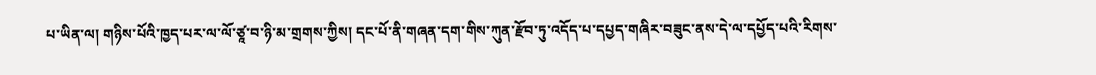པ་ཡིན་ལ། གཉིས་པོའི་ཁྱད་པར་ལ་ལོ་ཙཱ་བ་ཉི་མ་གྲགས་ཀྱིས། དང་པོ་ནི་གཞན་དག་གིས་ཀུན་རྫོབ་ཏུ་འདོད་པ་དཔྱད་གཞིར་བཟུང་ནས་དེ་ལ་དཔྱོད་པའི་རིགས་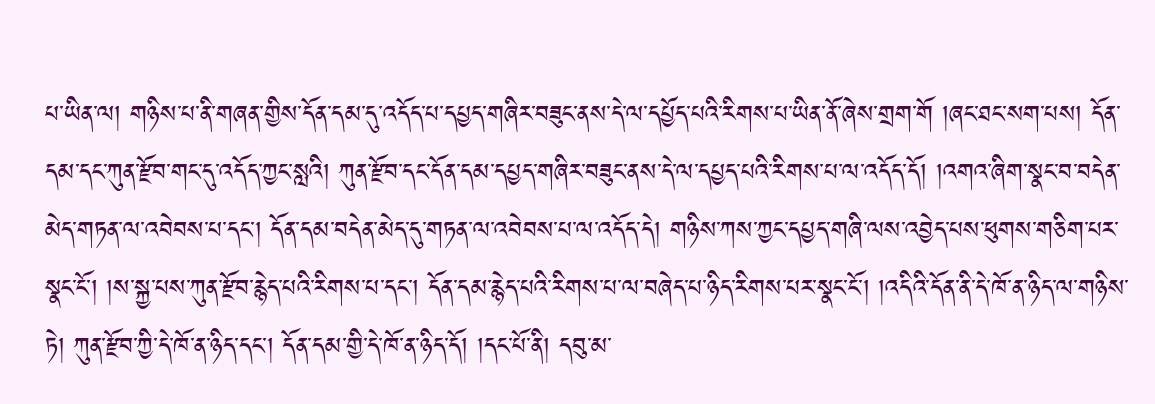པ་ཡིན་ལ། གཉིས་པ་ནི་གཞན་གྱིས་དོན་དམ་དུ་འདོད་པ་དཔྱད་གཞིར་བཟུང་ནས་དེ་ལ་དཔྱོད་པའི་རིགས་པ་ཡིན་ནོ་ཞེས་གྲག་གོ །ཞང་ཐང་སག་པས། དོན་དམ་དང་ཀུན་རྫོབ་གང་དུ་འདོད་ཀྱང་སླའི། ཀུན་རྫོབ་དང་དོན་དམ་དཔྱད་གཞིར་བཟུང་ནས་དེ་ལ་དཔྱད་པའི་རིགས་པ་ལ་འདོད་དོ། །འགའ་ཞིག་སྣང་བ་བདེན་མེད་གཏན་ལ་འབེབས་པ་དང་། དོན་དམ་བདེན་མེད་དུ་གཏན་ལ་འབེབས་པ་ལ་འདོད་དེ། གཉིས་ཀས་ཀྱང་དཔྱད་གཞི་ལས་འབྱེད་པས་ཕུགས་གཅིག་པར་སྣང་ངོ་། །ས་སྐྱ་པས་ཀུན་རྫོབ་རྙེད་པའི་རིགས་པ་དང་། དོན་དམ་རྙེད་པའི་རིགས་པ་ལ་བཞེད་པ་ཉིད་རིགས་པར་སྣང་ངོ་། །འདིའི་དོན་ནི་དེ་ཁོ་ན་ཉིད་ལ་གཉིས་ཏེ། ཀུན་རྫོབ་ཀྱི་དེ་ཁོ་ན་ཉིད་དང་། དོན་དམ་གྱི་དེ་ཁོ་ན་ཉིད་དོ། །དང་པོ་ནི། དབུ་མ་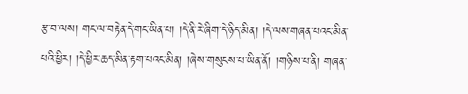རྩ་བ་ལས། གང་ལ་བརྟེན་དེ་གང་ཡིན་པ། །དེ་ནི་རེ་ཞིག་དེ་ཉིད་མིན། །དེ་ལས་གཞན་པའང་མིན་པའི་ཕྱིར། །དེ་ཕྱིར་ཆད་མིན་རྟག་པའང་མིན། །ཞེས་གསུངས་པ་ཡིན་ནོ། །གཉིས་པ་ནི། གཞན་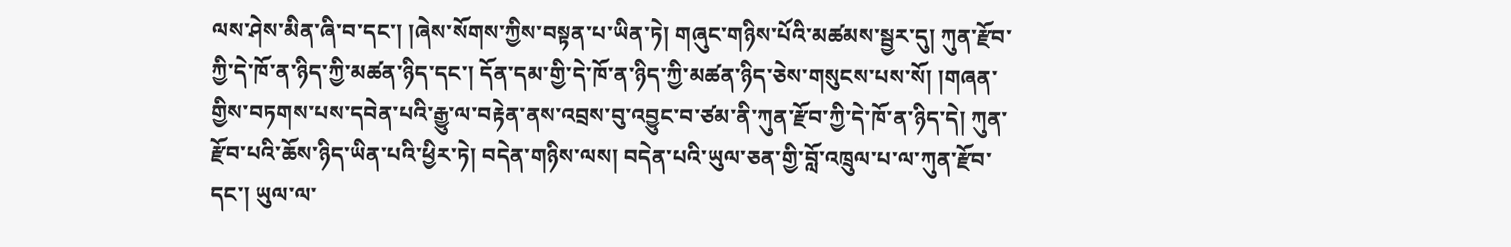ལས་ཤེས་མིན་ཞི་བ་དང་། །ཞེས་སོགས་ཀྱིས་བསྟན་པ་ཡིན་ཏེ། གཞུང་གཉིས་པོའི་མཚམས་སྦྱར་དུ། ཀུན་རྫོབ་ཀྱི་དེ་ཁོ་ན་ཉིད་ཀྱི་མཚན་ཉིད་དང་། དོན་དམ་གྱི་དེ་ཁོ་ན་ཉིད་ཀྱི་མཚན་ཉིད་ཅེས་གསུངས་པས་སོ། །གཞན་གྱིས་བཏགས་པས་དབེན་པའི་རྒྱུ་ལ་བརྟེན་ནས་འབྲས་བུ་འབྱུང་བ་ཙམ་ནི་ཀུན་རྫོབ་ཀྱི་དེ་ཁོ་ན་ཉིད་དེ། ཀུན་རྫོབ་པའི་ཆོས་ཉིད་ཡིན་པའི་ཕྱིར་ཏེ། བདེན་གཉིས་ལས། བདེན་པའི་ཡུལ་ཅན་གྱི་བློ་འཁྲུལ་པ་ལ་ཀུན་རྫོབ་དང་། ཡུལ་ལ་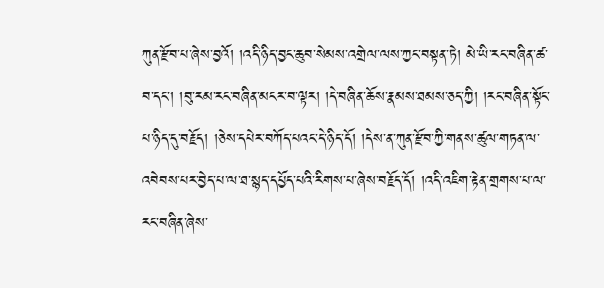ཀུན་རྫོབ་པ་ཞེས་བྱའོ། །འདི་ཉིད་བྱང་ཆུབ་སེམས་འགྲེལ་ལས་ཀྱང་བསྟན་ཏེ། མེ་ཡི་རང་བཞིན་ཚ་བ་དང་། །བུ་རམ་རང་བཞིན་མངར་བ་ལྟར། །དེ་བཞིན་ཆོས་རྣམས་ཐམས་ཅད་ཀྱི། །རང་བཞིན་སྟོང་པ་ཉིད་དུ་བརྗོད། །ཅེས་དཔེར་བཀོད་པའང་དེ་ཉིད་དོ། །དེས་ན་ཀུན་རྫོབ་ཀྱི་གནས་ཚུལ་གཏན་ལ་འབེབས་པར་བྱེད་པ་ལ་ཐ་སྙད་དཔྱོད་པའི་རིགས་པ་ཞེས་བརྗོད་དོ། །འདི་འཇིག་རྟེན་གྲགས་པ་ལ་རང་བཞིན་ཞེས་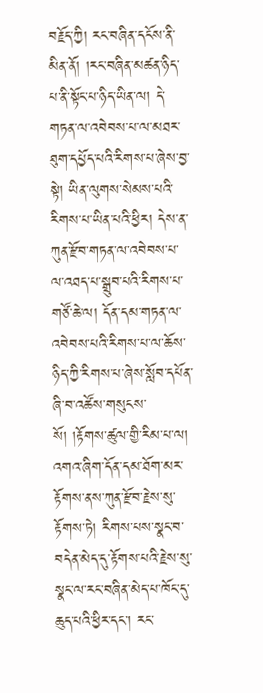བརྗོད་ཀྱི། རང་བཞིན་དངོས་ནི་མིན་ནོ། །རང་བཞིན་མཚན་ཉིད་པ་ནི་སྟོང་པ་ཉིད་ཡིན་ལ། དེ་གཏན་ལ་འབེབས་པ་ལ་མཐར་ཐུག་དཔྱོད་པའི་རིགས་པ་ཞེས་བྱ་སྟེ། ཡིན་ལུགས་སེམས་པའི་རིགས་པ་ཡིན་པའི་ཕྱིར། དེས་ན་ཀུན་རྫོབ་གཏན་ལ་འབེབས་པ་ལ་འཐད་པ་སྒྲུབ་པའི་རིགས་པ་གཙོ་ཆེ་ལ། དོན་དམ་གཏན་ལ་འབེབས་པའི་རིགས་པ་ལ་ཆོས་ཉིད་ཀྱི་རིགས་པ་ཞེས་སློབ་དཔོན་ཞི་བ་འཚོས་གསུངས་སོ། །རྟོགས་ཚུལ་གྱི་རིམ་པ་ལ། འགའ་ཞིག་དོན་དམ་ཐོག་མར་རྟོགས་ནས་ཀུན་རྫོབ་རྗེས་སུ་རྟོགས་ཏེ། རིགས་པས་སྣང་བ་བདེན་མེད་དུ་རྟོགས་པའི་རྗེས་སུ་སྣང་ལ་རང་བཞིན་མེད་པ་ཁོང་དུ་ཆུད་པའི་ཕྱིར་དང་། རང་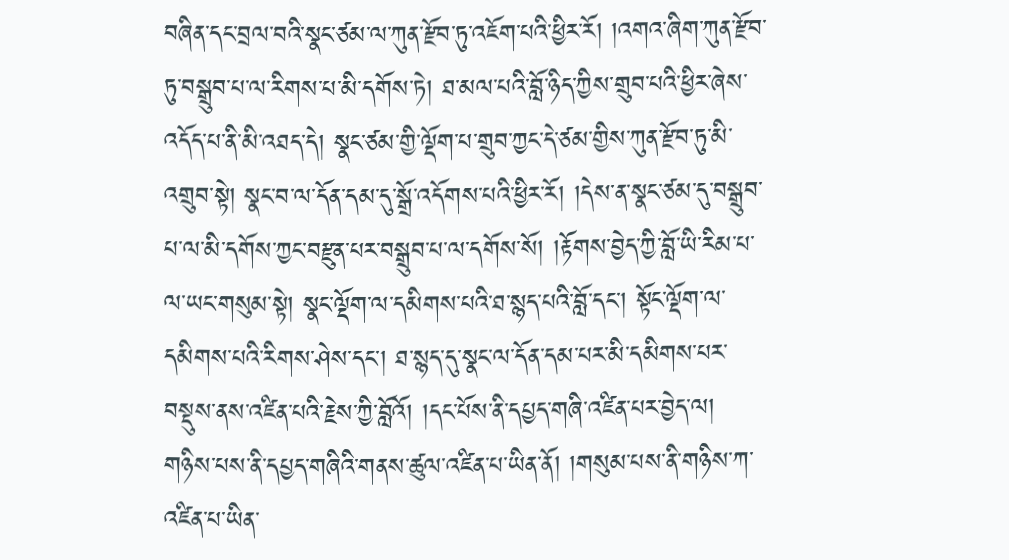བཞིན་དང་བྲལ་བའི་སྣང་ཙམ་ལ་ཀུན་རྫོབ་ཏུ་འཇོག་པའི་ཕྱིར་རོ། །འགའ་ཞིག་ཀུན་རྫོབ་ཏུ་བསྒྲུབ་པ་ལ་རིགས་པ་མི་དགོས་ཏེ། ཐ་མལ་པའི་བློ་ཉིད་ཀྱིས་གྲུབ་པའི་ཕྱིར་ཞེས་འདོད་པ་ནི་མི་འཐད་དེ། སྣང་ཙམ་གྱི་ལྡོག་པ་གྲུབ་ཀྱང་དེ་ཙམ་གྱིས་ཀུན་རྫོབ་ཏུ་མི་འགྲུབ་སྟེ། སྣང་བ་ལ་དོན་དམ་དུ་སྒྲོ་འདོགས་པའི་ཕྱིར་རོ། །དེས་ན་སྣང་ཙམ་དུ་བསྒྲུབ་པ་ལ་མི་དགོས་ཀྱང་བརྫུན་པར་བསྒྲུབ་པ་ལ་དགོས་སོ། །རྟོགས་བྱེད་ཀྱི་བློ་ཡི་རིམ་པ་ལ་ཡང་གསུམ་སྟེ། སྣང་ལྡོག་ལ་དམིགས་པའི་ཐ་སྙད་པའི་བློ་དང་། སྟོང་ལྡོག་ལ་དམིགས་པའི་རིགས་ཤེས་དང་། ཐ་སྙད་དུ་སྣང་ལ་དོན་དམ་པར་མི་དམིགས་པར་བསྡུས་ནས་འཛིན་པའི་རྗེས་ཀྱི་བློའོ། །དང་པོས་ནི་དཔྱད་གཞི་འཛིན་པར་བྱེད་ལ། གཉིས་པས་ནི་དཔྱད་གཞིའི་གནས་ཚུལ་འཛིན་པ་ཡིན་ནོ། །གསུམ་པས་ནི་གཉིས་ཀ་འཛིན་པ་ཡིན་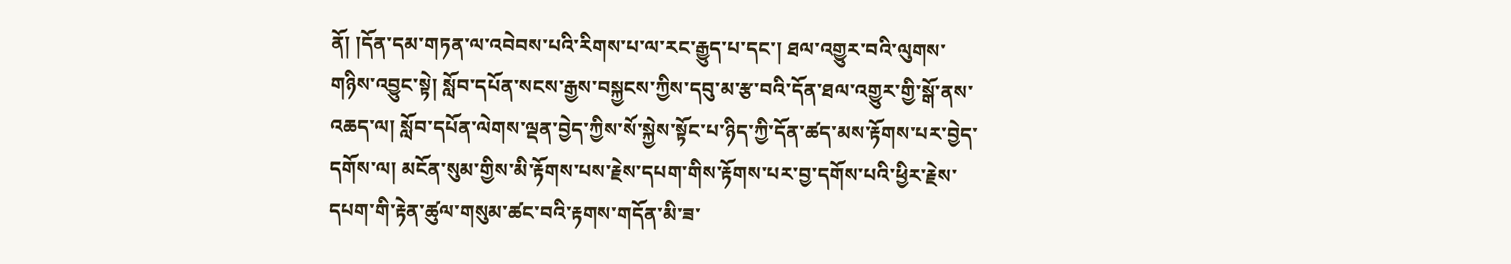ནོ། །དོན་དམ་གཏན་ལ་འབེབས་པའི་རིགས་པ་ལ་རང་རྒྱུད་པ་དང་། ཐལ་འགྱུར་བའི་ལུགས་གཉིས་འབྱུང་སྟེ། སློབ་དཔོན་སངས་རྒྱས་བསྐྱངས་ཀྱིས་དབུ་མ་རྩ་བའི་དོན་ཐལ་འགྱུར་གྱི་སྒོ་ནས་འཆད་ལ། སློབ་དཔོན་ལེགས་ལྡན་བྱེད་ཀྱིས་སོ་སྐྱེས་སྟོང་པ་ཉིད་ཀྱི་དོན་ཚད་མས་རྟོགས་པར་བྱེད་དགོས་ལ། མངོན་སུམ་གྱིས་མི་རྟོགས་པས་རྗེས་དཔག་གིས་རྟོགས་པར་བྱ་དགོས་པའི་ཕྱིར་རྗེས་དཔག་གི་རྟེན་ཚུལ་གསུམ་ཚང་བའི་རྟགས་གདོན་མི་ཟ་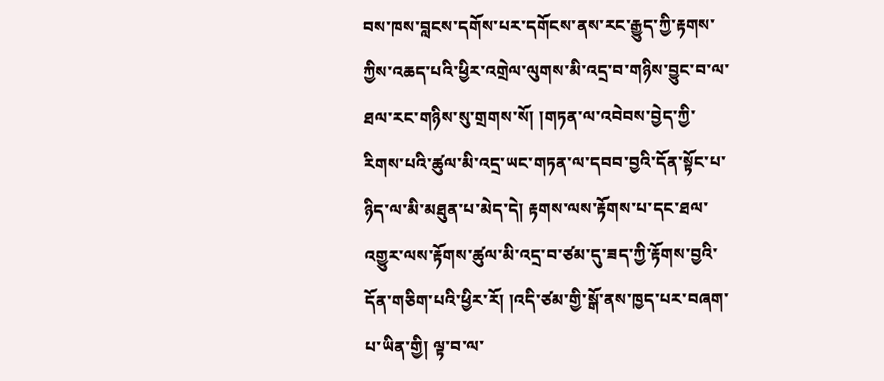བས་ཁས་བླངས་དགོས་པར་དགོངས་ནས་རང་རྒྱུད་ཀྱི་རྟགས་ཀྱིས་འཆད་པའི་ཕྱིར་འགྲེལ་ལུགས་མི་འདྲ་བ་གཉིས་བྱུང་བ་ལ་ཐལ་རང་གཉིས་སུ་གྲགས་སོ། །གཏན་ལ་འབེབས་བྱེད་ཀྱི་རིགས་པའི་ཚུལ་མི་འདྲ་ཡང་གཏན་ལ་དབབ་བྱའི་དོན་སྟོང་པ་ཉིད་ལ་མི་མཐུན་པ་མེད་དེ། རྟགས་ལས་རྟོགས་པ་དང་ཐལ་འགྱུར་ལས་རྟོགས་ཚུལ་མི་འདྲ་བ་ཙམ་དུ་ཟད་ཀྱི་རྟོགས་བྱའི་དོན་གཅིག་པའི་ཕྱིར་རོ། །འདི་ཙམ་གྱི་སྒོ་ནས་ཁྱད་པར་བཞག་པ་ཡིན་གྱི། ལྟ་བ་ལ་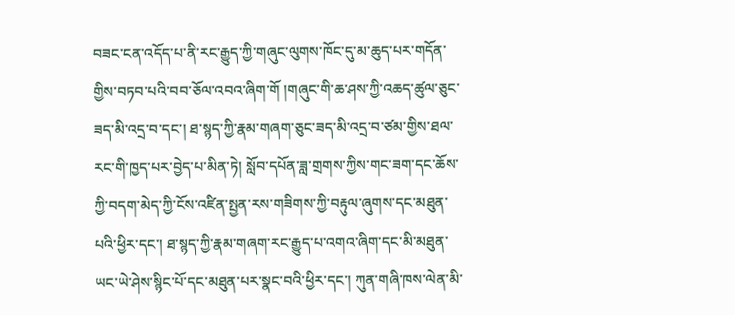བཟང་ངན་འདོད་པ་ནི་རང་རྒྱུད་ཀྱི་གཞུང་ལུགས་ཁོང་དུ་མ་ཆུད་པར་གདོན་གྱིས་བཏབ་པའི་བབ་ཅོལ་འབའ་ཞིག་གོ །གཞུང་གི་ཆ་ཤས་ཀྱི་འཆད་ཚུལ་ཅུང་ཟད་མི་འདྲ་བ་དང་། ཐ་སྙད་ཀྱི་རྣམ་གཞག་ཅུང་ཟད་མི་འདྲ་བ་ཙམ་གྱིས་ཐལ་རང་གི་ཁྱད་པར་བྱེད་པ་མིན་ཏེ། སློབ་དཔོན་ཟླ་གྲགས་ཀྱིས་གང་ཟག་དང་ཆོས་ཀྱི་བདག་མེད་ཀྱི་ངོས་འཛིན་སྤྱན་རས་གཟིགས་ཀྱི་བརྟུལ་ཞུགས་དང་མཐུན་པའི་ཕྱིར་དང་། ཐ་སྙད་ཀྱི་རྣམ་གཞག་རང་རྒྱུད་པ་འགའ་ཞིག་དང་མི་མཐུན་ཡང་ཡེ་ཤེས་སྙིང་པོ་དང་མཐུན་པར་སྣང་བའི་ཕྱིར་དང་། ཀུན་གཞི་ཁས་ལེན་མི་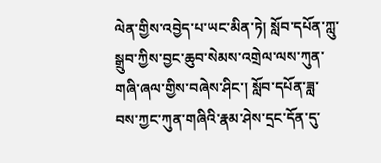ལེན་གྱིས་འབྱེད་པ་ཡང་མིན་ཏེ། སློབ་དཔོན་ཀླུ་སྒྲུབ་ཀྱིས་བྱང་ཆུབ་སེམས་འགྲེལ་ལས་ཀུན་གཞི་ཞལ་གྱིས་བཞེས་ཤིང་། སློབ་དཔོན་ཟླ་བས་ཀྱང་ཀུན་གཞིའི་རྣམ་ཤེས་དྲང་དོན་དུ་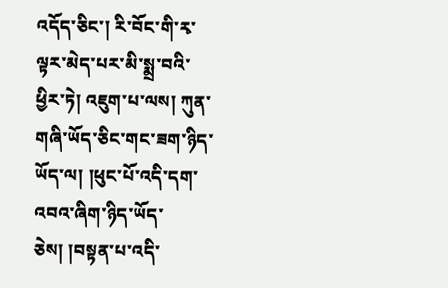འདོད་ཅིང་། རི་བོང་གི་རྭ་ལྟར་མེད་པར་མི་སྨྲ་བའི་ཕྱིར་ཏེ། འཇུག་པ་ལས། ཀུན་གཞི་ཡོད་ཅིང་གང་ཟག་ཉིད་ཡོད་ལ། །ཕུང་པོ་འདི་དག་འབའ་ཞིག་ཉིད་ཡོད་ཅེས། །བསྟན་པ་འདི་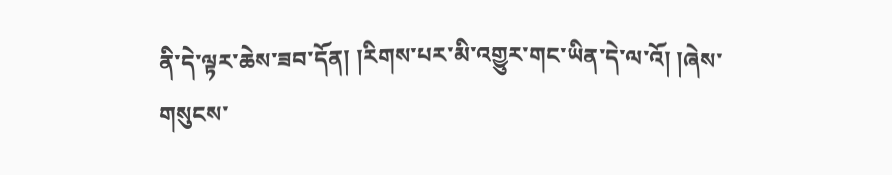ནི་དེ་ལྟར་ཆེས་ཟབ་དོན། །རིགས་པར་མི་འགྱུར་གང་ཡིན་དེ་ལ་འོ། །ཞེས་གསུངས་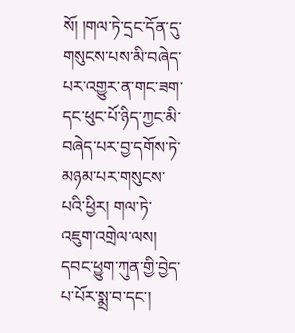སོ། །གལ་ཏེ་དྲང་དོན་དུ་གསུངས་པས་མི་བཞེད་པར་འགྱུར་ན་གང་ཟག་དང་ཕུང་པོ་ཉིད་ཀྱང་མི་བཞེད་པར་བྱ་དགོས་ཏེ་མཉམ་པར་གསུངས་པའི་ཕྱིར། གལ་ཏེ་འཇུག་འགྲེལ་ལས། དབང་ཕྱུག་ཀུན་གྱི་བྱེད་པ་པོར་སྨྲ་བ་དང་།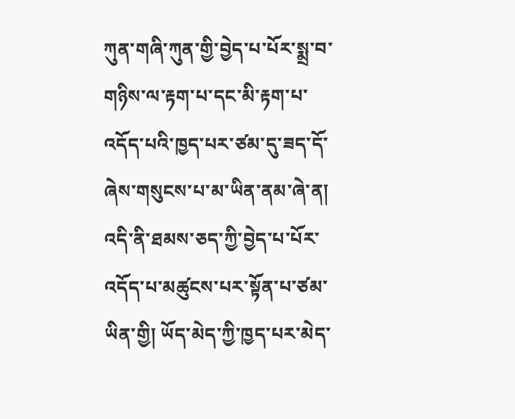ཀུན་གཞི་ཀུན་གྱི་བྱེད་པ་པོར་སྨྲ་བ་གཉིས་ལ་རྟག་པ་དང་མི་རྟག་པ་འདོད་པའི་ཁྱད་པར་ཙམ་དུ་ཟད་དོ་ཞེས་གསུངས་པ་མ་ཡིན་ནམ་ཞེ་ན། འདི་ནི་ཐམས་ཅད་ཀྱི་བྱེད་པ་པོར་འདོད་པ་མཚུངས་པར་སྟོན་པ་ཙམ་ཡིན་གྱི། ཡོད་མེད་ཀྱི་ཁྱད་པར་མེད་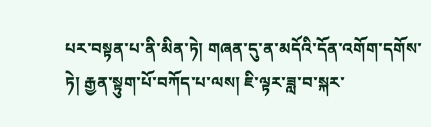པར་བསྟན་པ་ནི་མིན་ཏེ། གཞན་དུ་ན་མདོའི་དོན་འགོག་དགོས་ཏེ། རྒྱན་སྟུག་པོ་བཀོད་པ་ལས། ཇི་ལྟར་ཟླ་བ་སྐར་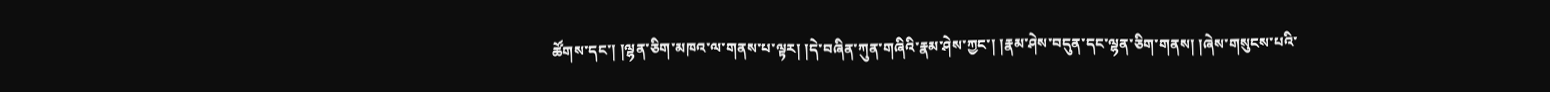ཚོགས་དང་། །ལྷན་ཅིག་མཁའ་ལ་གནས་པ་ལྟར། །དེ་བཞིན་ཀུན་གཞིའི་རྣམ་ཤེས་ཀྱང་། །རྣམ་ཤེས་བདུན་དང་ལྷན་ཅིག་གནས། །ཞེས་གསུངས་པའི་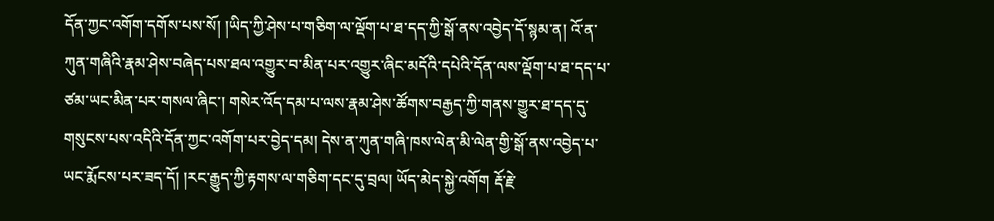དོན་ཀྱང་འགོག་དགོས་པས་སོ། །ཡིད་ཀྱི་ཤེས་པ་གཅིག་ལ་ལྡོག་པ་ཐ་དད་ཀྱི་སྒོ་ནས་འབྱེད་དོ་སྙམ་ན། འོ་ན་ཀུན་གཞིའི་རྣམ་ཤེས་བཞེད་པས་ཐལ་འགྱུར་བ་མིན་པར་འགྱུར་ཞིང་མདོའི་དཔེའི་དོན་ལས་ལྡོག་པ་ཐ་དད་པ་ཙམ་ཡང་མིན་པར་གསལ་ཞིང་། གསེར་འོད་དམ་པ་ལས་རྣམ་ཤེས་ཚོགས་བརྒྱད་ཀྱི་གནས་གྱུར་ཐ་དད་དུ་གསུངས་པས་འདིའི་དོན་ཀྱང་འགོག་པར་བྱེད་དམ། དེས་ན་ཀུན་གཞི་ཁས་ལེན་མི་ལེན་གྱི་སྒོ་ནས་འབྱེད་པ་ཡང་རྨོངས་པར་ཟད་དོ། །རང་རྒྱུད་ཀྱི་རྟགས་ལ་གཅིག་དང་དུ་བྲལ། ཡོད་མེད་སྐྱེ་འགོག རྡོ་རྗེ་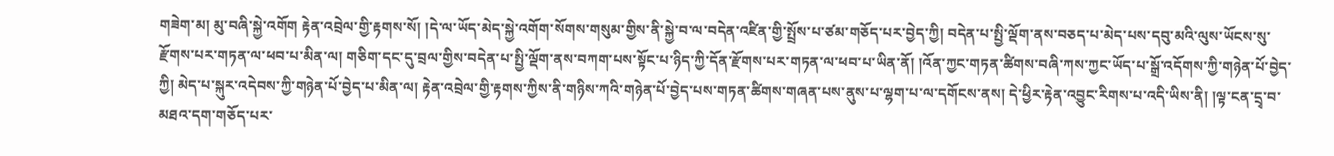གཟེག་མ། མུ་བཞི་སྐྱེ་འགོག རྟེན་འབྲེལ་གྱི་རྟགས་སོ། །དེ་ལ་ཡོད་མེད་སྐྱེ་འགོག་སོགས་གསུམ་གྱིས་ནི་སྐྱེ་བ་ལ་བདེན་འཛིན་གྱི་སྤྲོས་པ་ཙམ་གཅོད་པར་བྱེད་ཀྱི། བདེན་པ་སྤྱི་ལྡོག་ནས་བཅད་པ་མེད་པས་དབུ་མའི་ལུས་ཡོངས་སུ་རྫོགས་པར་གཏན་ལ་ཕབ་པ་མིན་ལ། གཅིག་དང་དུ་བྲལ་གྱིས་བདེན་པ་སྤྱི་ལྡོག་ནས་བཀག་པས་སྟོང་པ་ཉིད་ཀྱི་དོན་རྫོགས་པར་གཏན་ལ་ཕབ་པ་ཡིན་ནོ། །འོན་ཀྱང་གཏན་ཚིགས་བཞི་ཀས་ཀྱང་ཡོད་པ་སྒྲོ་འདོགས་ཀྱི་གཉེན་པོ་བྱེད་ཀྱི། མེད་པ་སྐུར་འདེབས་ཀྱི་གཉེན་པོ་བྱེད་པ་མིན་ལ། རྟེན་འབྲེལ་གྱི་རྟགས་ཀྱིས་ནི་གཉིས་ཀའི་གཉེན་པོ་བྱེད་པས་གཏན་ཚིགས་གཞན་པས་ནུས་པ་ལྷག་པ་ལ་དགོངས་ནས། དེ་ཕྱིར་རྟེན་འབྱུང་རིགས་པ་འདི་ཡིས་ནི། །ལྟ་ངན་དྲྭ་བ་མཐའ་དག་གཅོད་པར་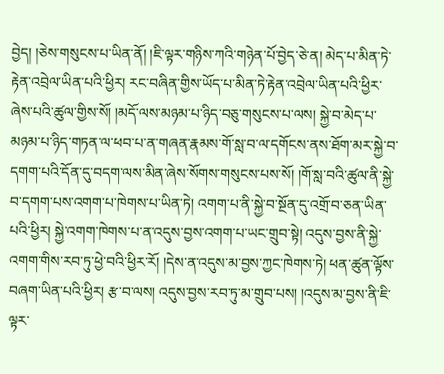བྱེད། །ཅེས་གསུངས་པ་ཡིན་ནོ། །ཇི་ལྟར་གཉིས་ཀའི་གཉེན་པོ་བྱེད་ཅེ་ན། མེད་པ་མིན་ཏེ་རྟེན་འབྲེལ་ཡིན་པའི་ཕྱིར། རང་བཞིན་གྱིས་ཡོད་པ་མིན་ཏེ་རྟེན་འབྲེལ་ཡིན་པའི་ཕྱིར་ཞེས་པའི་ཚུལ་གྱིས་སོ། །མདོ་ལས་མཉམ་པ་ཉིད་བཅུ་གསུངས་པ་ལས། སྐྱེ་བ་མེད་པ་མཉམ་པ་ཉིད་གཏན་ལ་ཕབ་པ་ན་གཞན་རྣམས་གོ་སླ་བ་ལ་དགོངས་ནས་ཐོག་མར་སྐྱེ་བ་དགག་པའི་དོན་དུ་བདག་ལས་མིན་ཞེས་སོགས་གསུངས་པས་སོ། །གོ་སླ་བའི་ཚུལ་ནི་སྐྱེ་བ་དགག་པས་འགག་པ་ཁེགས་པ་ཡིན་ཏེ། འགག་པ་ནི་སྐྱེ་བ་སྔོན་དུ་འགྲོ་བ་ཅན་ཡིན་པའི་ཕྱིར། སྐྱེ་འགག་ཁེགས་པ་ན་འདུས་བྱས་འགག་པ་ཡང་གྲུབ་སྟེ། འདུས་བྱས་ནི་སྐྱེ་འགག་གིས་རབ་ཏུ་ཕྱེ་བའི་ཕྱིར་རོ། །དེས་ན་འདུས་མ་བྱས་ཀྱང་ཁེགས་ཏེ། ཕན་ཚུན་ལྟོས་བཞག་ཡིན་པའི་ཕྱིར། རྩ་བ་ལས། འདུས་བྱས་རབ་ཏུ་མ་གྲུབ་པས། །འདུས་མ་བྱས་ནི་ཇི་ལྟར་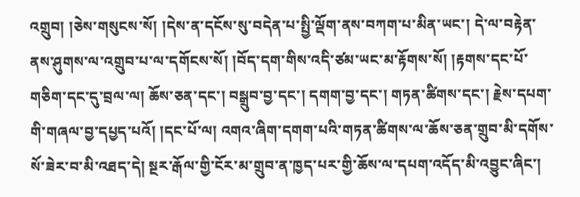འགྲུབ། །ཅེས་གསུངས་སོ། །དེས་ན་དངོས་སུ་བདེན་པ་སྤྱི་ལྡོག་ནས་བཀག་པ་མིན་ཡང་། དེ་ལ་བརྟེན་ནས་ཤུགས་ལ་འགྲུབ་པ་ལ་དགོངས་སོ། །བོད་དག་གིས་འདི་ཙམ་ཡང་མ་རྟོགས་སོ། །རྟགས་དང་པོ་གཅིག་དང་དུ་བྲལ་ལ། ཆོས་ཅན་དང་། བསྒྲུབ་བྱ་དང་། དགག་བྱ་དང་། གཏན་ཚིགས་དང་། རྗེས་དཔག་གི་གཞལ་བྱ་དཔྱད་པའོ། །དང་པོ་ལ། འགའ་ཞིག་དགག་པའི་གཏན་ཚིགས་ལ་ཆོས་ཅན་གྲུབ་མི་དགོས་སོ་ཟེར་བ་མི་འཐད་དེ། སྔར་རྒོལ་གྱི་ངོར་མ་གྲུབ་ན་ཁྱད་པར་གྱི་ཆོས་ལ་དཔག་འདོད་མི་འབྱུང་ཞིང་།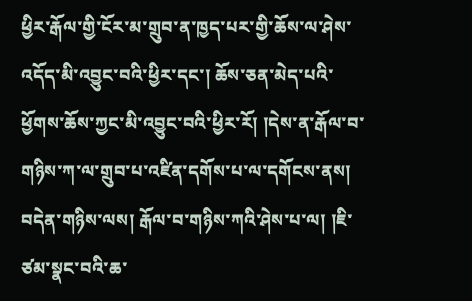ཕྱིར་རྒོལ་གྱི་ངོར་མ་གྲུབ་ན་ཁྱད་པར་གྱི་ཆོས་ལ་ཤེས་འདོད་མི་འབྱུང་བའི་ཕྱིར་དང་། ཆོས་ཅན་མེད་པའི་ཕྱོགས་ཆོས་ཀྱང་མི་འབྱུང་བའི་ཕྱིར་རོ། །དེས་ན་རྒོལ་བ་གཉིས་ཀ་ལ་གྲུབ་པ་འཛིན་དགོས་པ་ལ་དགོངས་ནས། བདེན་གཉིས་ལས། རྒོལ་བ་གཉིས་ཀའི་ཤེས་པ་ལ། །ཇི་ཙམ་སྣང་བའི་ཆ་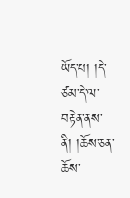ཡོད་པ། །དེ་ཙམ་དེ་ལ་བརྟེན་ནས་ནི། །ཆོས་ཅན་ཆོས་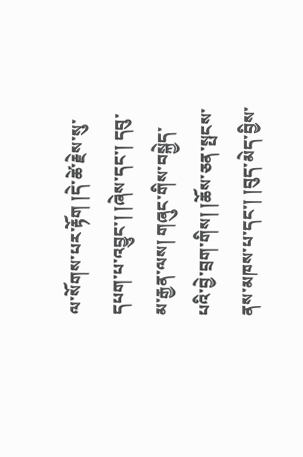ལ་སོགས་པར་རྟོག །དེ་ཚེ་རྗེས་སུ་དཔག་པ་འབྱུང་། །ཞེས་དང་། དབུ་མ་རྒྱན་ལས། གཞུང་གིས་བསྐྱེད་པའི་བྱེ་བྲག་གིས། །ཆོས་ཅན་སྤངས་ནས་མཁས་པ་དང་། །བུད་མེད་བྱིས་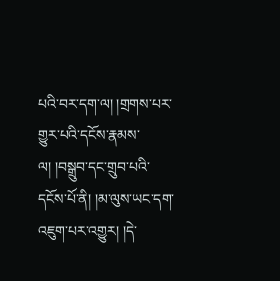པའི་བར་དག་ལ། །གྲགས་པར་གྱུར་པའི་དངོས་རྣམས་ལ། །བསྒྲུབ་དང་གྲུབ་པའི་དངོས་པོ་ནི། །མ་ལུས་ཡང་དག་འཇུག་པར་འགྱུར། །དེ་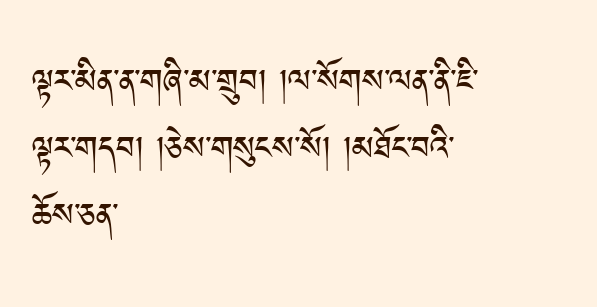ལྟར་མིན་ན་གཞི་མ་གྲུབ། །ལ་སོགས་ལན་ནི་ཇི་ལྟར་གདབ། །ཅེས་གསུངས་སོ། །མཐོང་བའི་ཆོས་ཅན་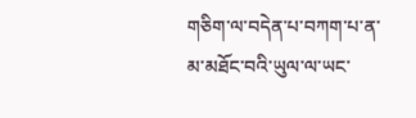གཅིག་ལ་བདེན་པ་བཀག་པ་ན་མ་མཐོང་བའི་ཡུལ་ལ་ཡང་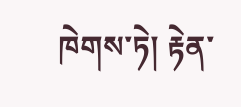ཁེགས་ཏེ། རྟེན་